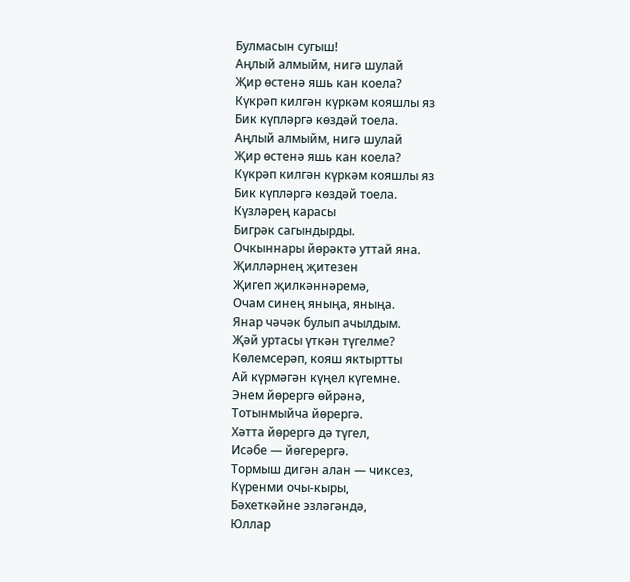Булмасын сугыш!
Аңлый алмыйм, нигә шулай
Җир өстенә яшь кан коела?
Күкрәп килгән күркәм кояшлы яз
Бик күпләргә көздәй тоела.
Аңлый алмыйм, нигә шулай
Җир өстенә яшь кан коела?
Күкрәп килгән күркәм кояшлы яз
Бик күпләргә көздәй тоела.
Күзләрең карасы
Бигрәк сагындырды.
Очкыннары йөрәктә уттай яна.
Җилләрнең җитезен
Җигеп җилкәннәремә,
Очам синең яныңа, яныңа.
Янар чәчәк булып ачылдым.
Җәй уртасы үткән түгелме?
Көлемсерәп, кояш яктыртты
Ай күрмәгән күңел күгемне.
Энем йөрергә өйрәнә,
Тотынмыйча йөрергә.
Хәтта йөрергә дә түгел,
Исәбе — йөгерергә.
Тормыш дигән алан — чиксез,
Күренми очы-кыры,
Бәхеткәйне эзләгәндә,
Юллар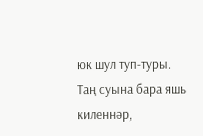юк шул туп-туры.
Таң суына бара яшь киленнәр,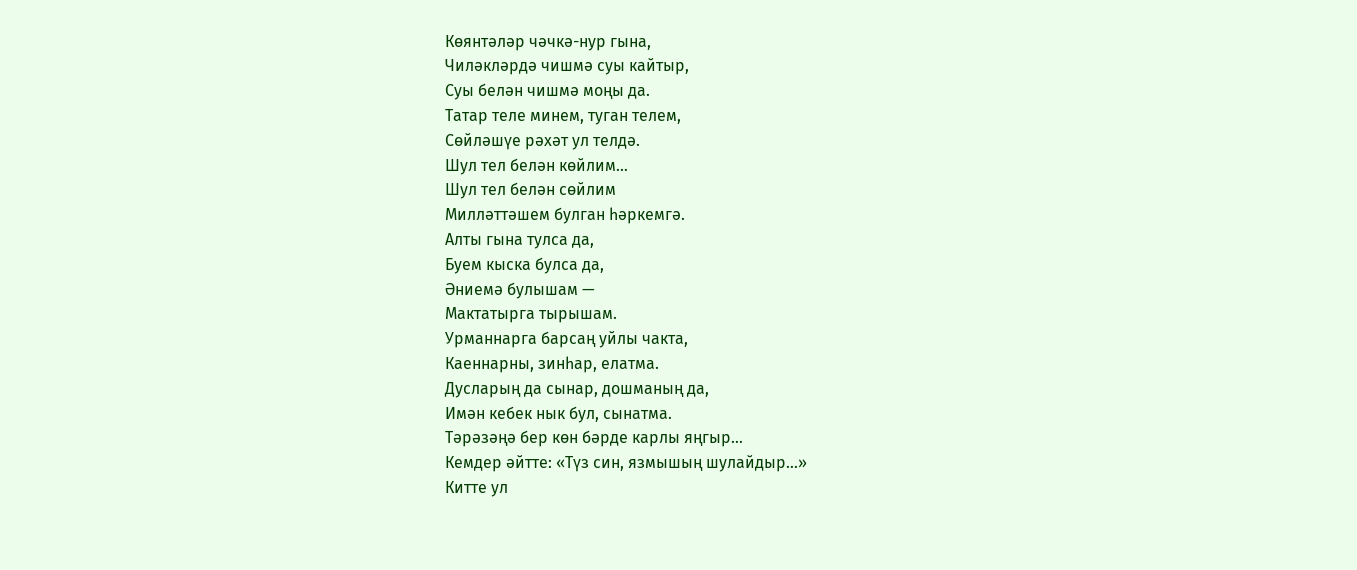Көянтәләр чәчкә-нур гына,
Чиләкләрдә чишмә суы кайтыр,
Суы белән чишмә моңы да.
Татар теле минем, туган телем,
Сөйләшүе рәхәт ул телдә.
Шул тел белән көйлим…
Шул тел белән сөйлим
Милләттәшем булган һәркемгә.
Алты гына тулса да,
Буем кыска булса да,
Әниемә булышам —
Мактатырга тырышам.
Урманнарга барсаң уйлы чакта,
Каеннарны, зинһар, елатма.
Дусларың да сынар, дошманың да,
Имән кебек нык бул, сынатма.
Тәрәзәңә бер көн бәрде карлы яңгыр…
Кемдер әйтте: «Түз син, язмышың шулайдыр…»
Китте ул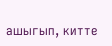ашыгып, китте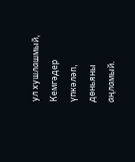ул хушлашмый,
Кемгәдер үпкәләп, дөньяны аңламый.